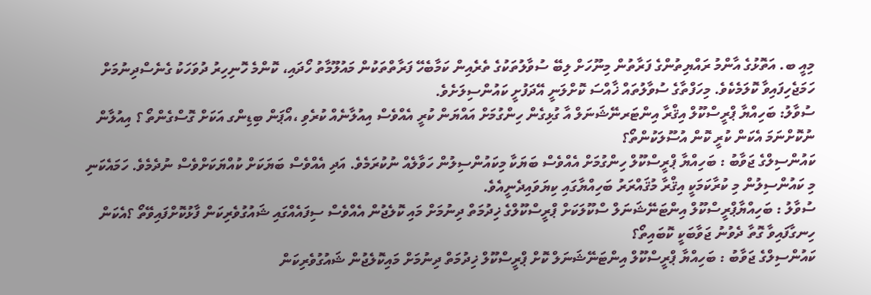މިއީ ބ. އަތޮޅުގެ އާންމު ރައްޔިތުންގެ ފަރާތުން މިނޫހަށް ލިބޭ ސުވާލުތަކުގެ ތެރެއިން ކަމާބެހޭ ފަރާތްތަކުން މައުލޫމާތު ހޯދައި، ކޮންމެ ހޮނިހިރު ދުވަހަކު ގެނެސްދިނުމަށް ހަމަޖެހިފައިވާ ކޮލަމެކެވެ. މިހަފްތާގެ ސުވާލުތައް ޚާއްސަ ކޮށްލަނީ އޭދަފުށީ ކައުންސިލަށެވެ.
ސުވާލު: ބަހިއްޔާ ޕްރީސްކޫލް އިޤްރާ އިންޓަރނޭޝަނަލް އާ ގުޅިގެން ހިންގުމަށް އައްޔަން ކުރީ އެއްވެސް އިއުލާނެއް ކުރެވި ،އޯޕަން ބިޑިންގ އަކަށް ގޮސްގެންތޯ ؟ އިއުލާން ނުކޮށްނަމަ އެކަން ކުރީ ކޮން އުސޫލަކުންތޯ؟
ކައުންސިލްގެ ޖަވާބު : ބަހިއްޔާ ޕްރީސްކޫލް ހިންގުމަށް އެއްވެސް ބަޔަކާ މިކައުންސިލުން ހަވާލެއް ނުކުރަމެވެ. އަދި އެއްވެސް ބަޔަކަށް ކުއްޔަކަށްވެސް ނުދެމެވެ. ހަމައެކަނި މި ކައުންސިލުން މި ކުރާކަމަކީ އިޤްރާ މުޤައްރަރު ބަހިއްޔާގައި ކިޔަވައިދެނީއެވެ.
ސުވާލު : ބަހިއްޔާޕްރީސްކޫލް އިންޓަނޭޝަނަލް ސްކޫލަކަށް ޕްރީސްކޫލްގެ ޚިދުމަތް ދިނުމަށް މައި ކޮލެޖުން އެއްވެސް ސިފައެއްގައި ޝައުގުވެރިކަން ފާޅުކޮށްފައިވޭތޯ ؟އެކަން ހިނގާފައިވާ ގޮތާ ދެވުނު ޖަވާބަކީ ކޮބައިތޯ؟
ކައުންސިލްގެ ޖަވާބު : ބަހިއްޔާ ޕްރީސްކޫލް އިންޓަނޭޝަނަލް ކޮށް ޕްރީސްކޫލް ޚިދުމަތް ދިނުމަށް މައިކޮލެޖުން ޝައުގުވެރިކަން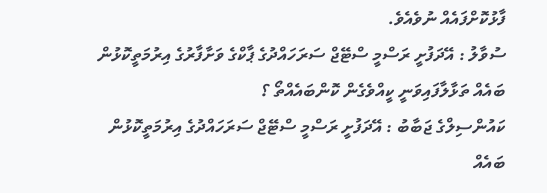ފާޅުކޮށްފައެއް ނުވެއެވެ.
ސުވާލު : އޭދަފުށީ ރަސްމީ ސްޓޭޖް ސަރަހައްދުގެ ޕާކްގެ ވަށާފާރުގެ އިރުމަތީކޮޅުން ބައެއް ތަޅާލާފައިވަނީ ކީއްވެގެން ކޮންބައެއްތޯ ؟
ކައުންސިލްގެ ޖަބާބު : އޭދަފުށީ ރަސްމީ ސްޓޭޖް ސަރަހައްދުގެ އިރުމަތީކޮޅުން ބައެއް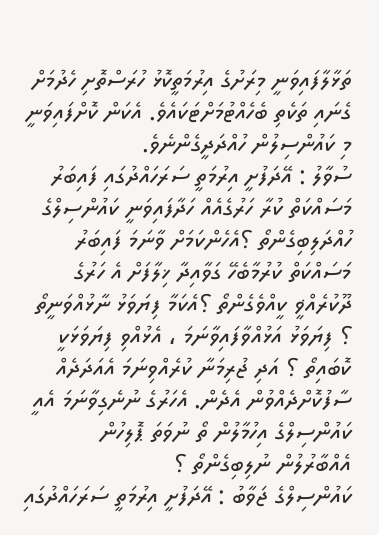ތަޅާލާފައިވަނީ މިރަށުގެ އިރުމަތީކޮޅު ހުރަސްތޮށި ހެދުމަށް ގެނައި ތަކެތި ބެހެއްޓުމަށްޓަކައެވެ. އެކަން ކޮށްފައިވަނީ މި ކައުންސިލުން ހުއްދަދީގެންނެވެ.
ސުވާލު : އޭދަފުށީ އިރުމަތީ ސަރަހައްދުގައި ފައިބަރު މަސައްކަތް ކުރާ ހަރުގެއެއް ހަދާފައިވަނީ ކައުންސިލްގެ ހުއްދަލިބިގެންތޯ ؟އެހެންކަމަށް ވާނަމަ ފައިބަރު މަސައްކަތް ކުރުމާބެހޭ ގަވާއިދާ ޚިލާފަށް އެ ހަރުގެ ދޫކުރެއްޥީ ކީއްވެގެންތޯ ؟އެކަމާ ފިޔަވަޅު ނާޅުއްވަނީތޯ ؟ ފިޔަވަޅު އަޅުއްވާފައިވާނަމަ ، އެޅުއްވި ފިޔަވަޅަކީ ކޮބައިތޯ ؟ އަދި ޖުރިމަނާ ކުރެއްވިނަމަ އެއަދަދެއް ސާފުކޮށްދެއްވުން އެދެން. އެހަރުގެ ނުނެގިވާނަމަ އެއީ ކައުންސިލްގެ އިހުމާލުން ތޯ ނުވަތަ ޕޮލިހުން އެއްބާރުލުން ނުލިބިގެންތޯ ؟
ކައުންސިލްގެ ޖަވާބު : އޭދަފުށީ އިރުމަތީ ސަރަހައްދުގައި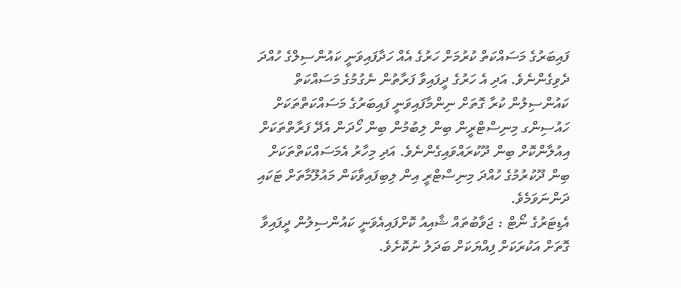ފައިބަރުގެ މަސައްކަތް ކުރުމަށް ހަރުގެ އެއް ހަދާފައިވަނީ ކައުންސިލްގެ ހުއްދަ ދެވިގެންނެވެ. އަދި އެ ހަރުގެ ދީފައިވާ ފަރާތުން ނެގުމުގެ މަސައްކަތް ކައުންސިލުން ކުރާ ގޮތަށް ނިންމާފައިވަނީ ފައިބަރުގެ މަސައްކަތްތަކަށް ހައުސިންގ މިނިސްޓްރީން ބިން ލިބުމުން ބިން ހޯދަން އެދޭ ފަރާތްތަކަށް އިއުލާންކޮށް ބިން ދޫކުރައްވައިގެންނެވެ. އަދި މިހާރު އެމަސައްކަތްތަކަށް ބިން ދޫކުރުމުގެ ހުއްދަ މިނިސްޓްރީ އިން ލިބިފައިވާކަން މައުލޫމާތަށް ޓަކައި ދަންނަވަމެވެ.
އެޑިޓަރުގެ ނޯޓް : ޖަވާބުތައް ޝާއިއު ކޮށްފައިއެވަނީ ކައުންސިލުން ދީފައިވާ ގޮތަށް އަކުރަކަށް ފިއްޔަކަށް ބަދަލު ނުކޮށެވެ.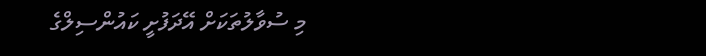މި ސުވާލުތަކަށް އޭދަފުށީ ކައުންސިލްގެ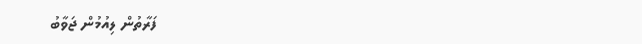ފަރާތުން ލިއުމުން ޖަވާބު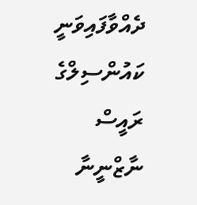ދެއްވާފައިވަނީ ކައުންސިލްގެ ރައީސް ނާޒްނީނާ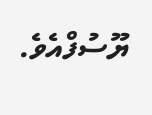ޔޫސުފްއެވެ.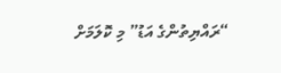“ރައްޔިތުންގެ އަޑު” މި ކޮލަމަށް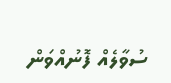ސުވާލެއް ފޮނުއްވަން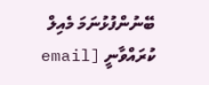ބޭނުންފުޅުނަމަ މެއިލް ކުރައްވާނީ [email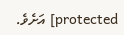protected] އަށެވެ.